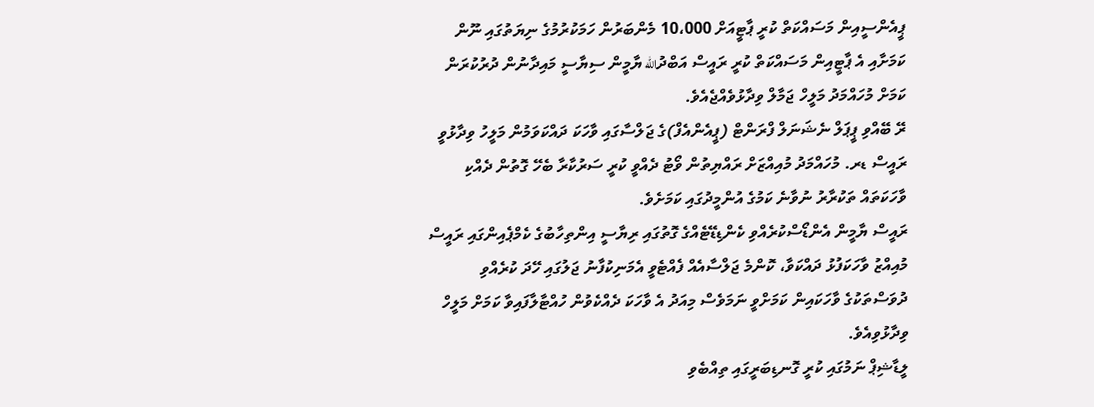ޕީއެންސީއިން މަސައްކަތް ކުރީ ޕާޓީއަށް 10،000 މެންބަރުން ހަމަކުރުމުގެ ނިޔަތުގައި ނޫން ކަމަށާއި އެ ޕާޓީއިން މަސައްކަތް ކުރީ ރައީސް އަބްދުالله ޔާމީން ސިޔާސީ މައިދާނުން ދުރުކުރަން ކަމަށް މުހައްމަދު މަލީހް ޖަމާލް ވިދާޅުވެއްޖެއެވެ.
ރޭ ބޭއްވި ޕީޕަލް ނެޝަނަލް ފްރަންޓް (ޕީއެންއެފް)ގެ ޖަލްސާގައި ވާހަކަ ދައްކަވަމުން މަލީހު ވިދާޅުވީ ރައީސް ޑރ. މުހައްމަދު މުއިއްޒަށް ރައްޔިތުން ވޯޓު ދެއްވީ ކުރީ ސަރުކާރާ ބެހޭ ގޮތުން ދެއްކި ވާހަކަތައް ތަކުރާރު ނުވާނެ ކަމުގެ އުންމީދުގައި ކަމަށެވެ.
ރައީސް ޔާމީން އެންޑޯސްކުރެއްވި ކެންޑިޑޭޓެއްގެ ގޮތުގައި ރިޔާސީ އިންތިހާބުގެ ކެމްޕެއިންގައި ރައީސް މުއިއްޒު ވާހަކަފުޅު ދައްކަވާ، ކޮންމެ ޖަލްސާއެއް ފެއްޓެވީ އެމަނިކުފާނު ޖަލުގައި ހޭދަ ކުރެއްވި ދުވަސްތަކުގެ ވާހަކައިން ކަމަށްވީ ނަމަވެސް މިއަދު އެ ވާހަކަ ދެއްކެވުން ހުއްޓާލާފައިވާ ކަމަށް މަލީހް ވިދާޅުވިއެވެ.
ލީޑާޝިޕް ނަމުގައި ކުރީ ގޮނޑިބަރީގައި ތިއްބެވި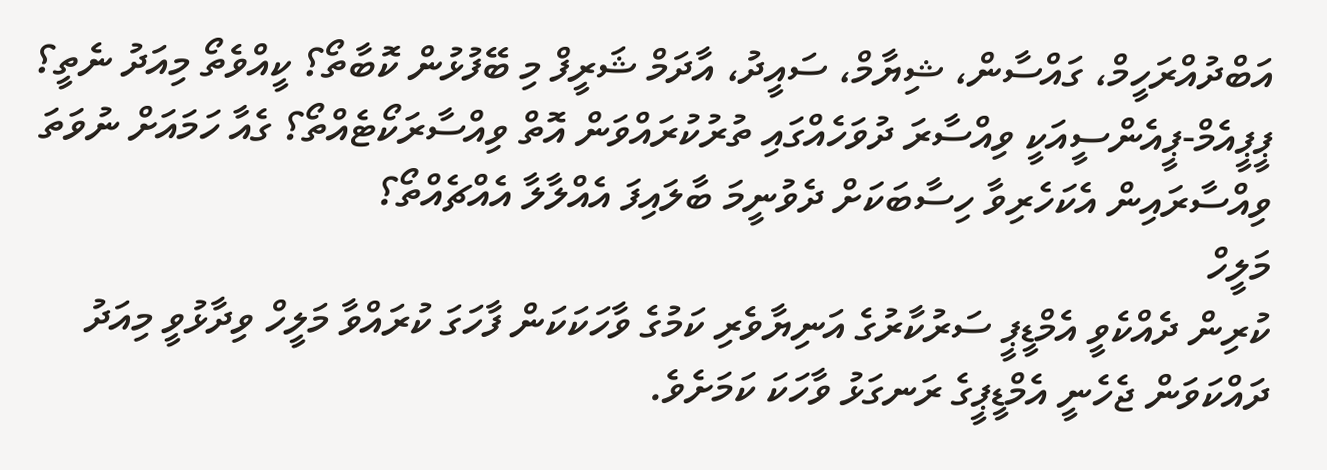އަބްދުއްރަހީމް، ގައްސާން، ޝިޔާމް، ސައީދު، އާދަމް ޝަރީފް މި ބޭފުޅުން ކޮބާތޯ؟ ކީއްވެތޯ މިއަދު ނެތީ؟ ޕީޕީއެމް-ޕީއެންސީއަކީ ވިއްސާރަ ދުވަހެއްގައި ތުރުކުރައްވަން އޮތް ވިއްސާރަކޯޓެއްތޯ؟ ގެއާ ހަމައަށް ނުވަތަ ވިއްސާރައިން އެކަހެރިވާ ހިސާބަކަށް ދެވުނީމަ ބާލައިފަ އެއްލާލާ އެއްޗެއްތޯ؟
މަލީހް
ކުރިން ދެއްކެވީ އެމްޑީޕީ ސަރުކާރުގެ އަނިޔާވެރި ކަމުގެ ވާހަކަކަން ފާހަގަ ކުރައްވާ މަލީހް ވިދާޅުވީ މިއަދު ދައްކަވަން ޖެހެނީ އެމްޑީޕީގެ ރަނގަޅު ވާހަކަ ކަމަށެވެ.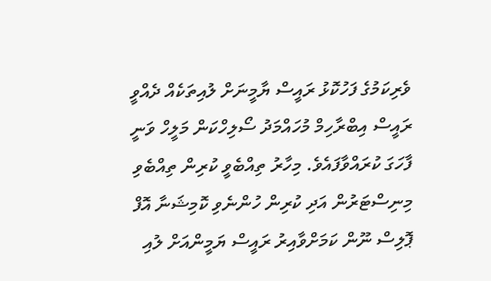ވެރިކަމުގެ ފަހުކޮޅު ރައީސް ޔާމީނަށް ލުއިތަކެއް ދެއްވީ ރައީސް އިބްރާހިމް މުހައްމަދު ސޯލިހްކަން މަލީހް ވަނީ ފާހަގަ ކުރައްވާފައެވެ. މިހާރު ތިއްބެވީ ކުރިން ތިއްބެވި މިނިސްޓަރުން އަދި ކުރިން ހުންނެވި ކޮމިޝަނާ އޮފް ޕޮލިސް ނޫން ކަމަށްވާއިރު ރައީސް ޔަމީންއަށް ލުއި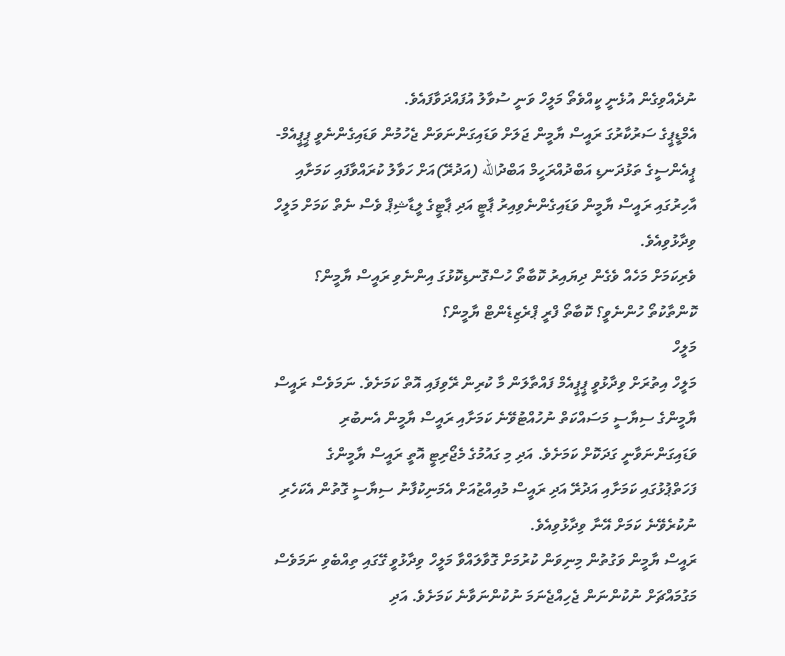ނުދެއްވިގެން އުޅެނީ ކީއްވެތޯ މަލީހް ވަނީ ސުވާލު އުފައްދަވާފައެވެ.
އެމްޑީޕީގެ ސަރުކާރުގަ ރައީސް ޔާމީން ޖަލަށް ވަޑައިގަންނަވަން ޖެހުމުން ވަޑައިގެންނެވީ ޕީޕީއެމް-ޕީއެންސީގެ ތަޅުދަނޑި އަބްދުއްރަހީމް އަބްދުالله (އަދުރޭ)އަށް ހަވާލު ކުރައްވާފައި ކަމަށާއި އާހިރުގައި ރައީސް ޔާމީން ވަޑައިގެންނެވިއިރު ޕާޓީ އަދި ޕާޓީގެ ލީޑާޝިޕް ވެސް ނެތް ކަމަށް މަލީހް ވިދާޅުވިއެވެ.
ވެރިކަމަށް މަހެއް ވެގެން ދިޔައިރު ކޮބާތޯ ހުސްގޮނޑިކޮޅުގަ އިންނެވި ރައީސް ޔާމީން؟ ކޮންތާކުތޯ ހުންނެވީ؟ ކޮބާތޯ ފްރީ ޕްރެޒިޑެންޓް ޔާމީން؟
މަލީހް
މަލީހް އިތުރަށް ވިދާޅުވީ ޕީޕީއެމް ފައްތާލަން މާ ކުރިން ރޭވިފައި އޮތް ކަމަށެވެ. ނަމަވެސް ރައީސް ޔާމީންގެ ސިޔާސީ މަސައްކަތް ނުހުއްޓުވޭނެ ކަމަށާއި ރައީސް ޔާމީން އެނބުރި ވަޑައިގަންނަވާނީ ގަދަކޮށް ކަމަށެވެ. އަދި މި ގައުމުގެ މެޖޯރިޓީ އޮތީ ރައީސް ޔާމީންގެ ފަހަތްޕުޅުގައި ކަމަށާއި އަދުރޭ އަދި ރައީސް މުއިއްޒުއަށް އެމަނިކުފާނު ސިޔާސީ ގޮތުން އެކަހެރި ނުކުރެވޭނެ ކަމަށް އޭނާ ވިދާޅުވިއެވެ.
ރައީސް ޔާމީން ވަގުތުން މިނިވަން ކުރުމަށް ގޮވާލައްވާ މަލީހް ވިދާޅުވީ ގޭގައި ތިއްބެވި ނަމަވެސް މަގުމައްޗަށް ނުކުންނަން ޖެހިއްޖެނަމަ ނުކުންނަވާނެ ކަމަށެވެ. އަދި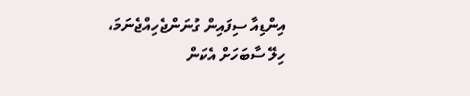އިންޑިއާ ސިފައިން ގުނަންޖެހިއްޖެނަމަ، ހިލޭ ސާބަހަށް އެކަން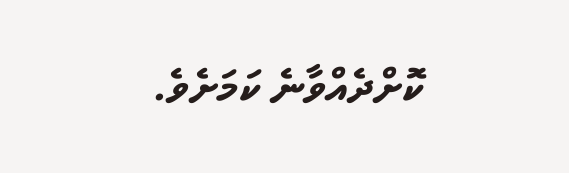ކޮށްދެއްވާނެ ކަމަށެވެ.